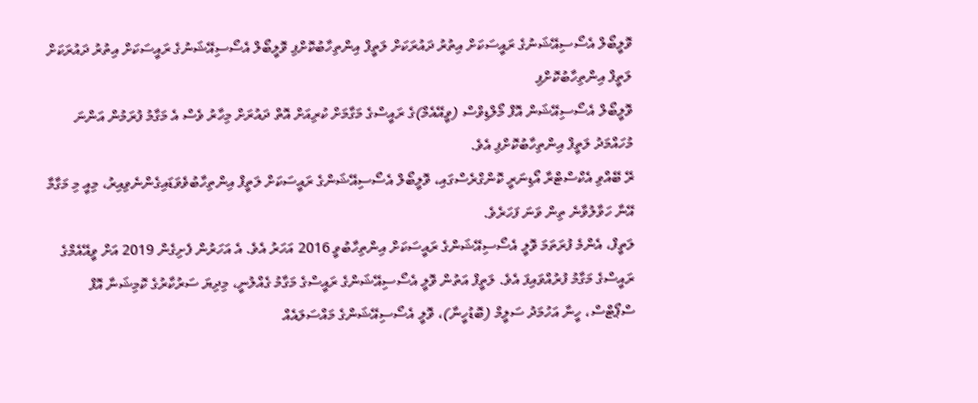ވޮލީބޯލް އެސޯސިއޭޝަނުގެ ރައީސަކަށް އިތުރު ދައުރަކަށް ލަތީފް އިންތިހާބުކޮށްފި ވޮލީބޯލް އެސޯސިއޭޝަނުގެ ރައީސަކަށް އިތުރު ދައުރަކަށް ލަތީފް އިންތިހާބުކޮށްފި
ވޮލީބޯލް އެސޯސިއޭޝަން އޮފް މޯލްޑިވްސް (ވީއޭއެމް)ގެ ރައީސްގެ މަގާމަށް ކުރިއަށް އޮތް ދައުރަށް މިހާރު ވެސް އެ މަގާމު ފުރަމުން އަންނަ މުހައްމަދު ލަތީފް އިންތިހާބުކޮށްފި އެވެ.
ރޭ ބޭއްވި އެކްސްޓްރާ އޯޑިނަރީ ކޮންގްރެސްގައި، ވޮލީބޯލް އެސޯސިއޭޝަންގެ ރައީސަކަށް ލަތީފް އިންތިހާބުވެވަޑައިގެންނެވިއިރު، މިއީ މި މަގާމާ އޭނާ ހަވާލުވާނެ ތިން ވަނަ ފަހަރެވެ.
ލަތީފް، އެންމެ ފުރަތަމަ ވޮލީ އެސޯސިއޭޝަންގެ ރައީސަކަށް އިންތިހާބުވީ 2016 އަހަރު އެވެ. އެ އަހަރުން ފެށިގެން 2019 އަށް ވީއޭއެމްގެ ރައީސްގެ މަގާމު ފުރުއްވައިފަ އެވެ. ލަތީފް އަތުން ވޮލީ އެސޯސިއޭޝަންގެ ރައީސްގެ މަގާމު ގެއްލުނީ، މިދިޔަ ސަރުކާރުގެ ކޮމިޝަނާ އޮފް ސްޕޯޓްސް، ހީނާ އަހުމަދު ސަލީމް (ބޮޑުހީނާ)، ވޮލީ އެސޯސިއޭޝަންގެ މައްސަލައެއް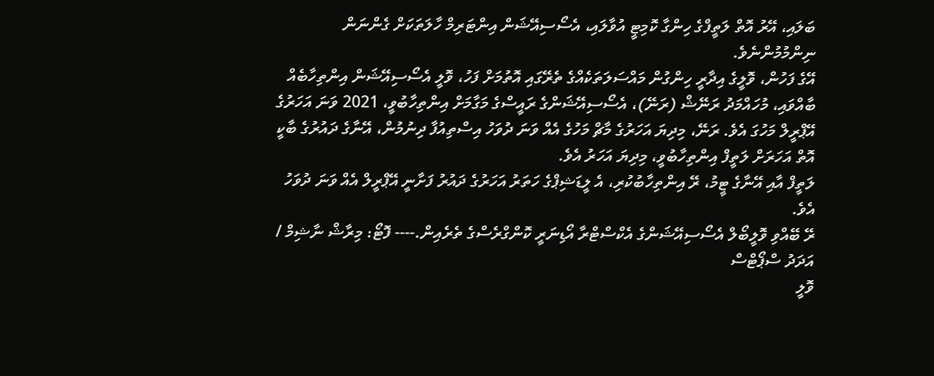ބަލައި، އޭރު އޮތް ލަތީފްގެ ހިންގާ ކޮމިޓީ އުވާލައި، އެސޯސިއޭޝަން އިންޓަރިމް ހާލަތަކަށް ގެންނަން ނިންމުމުންނެވެ.
އޭގެ ފަހުން، ވޮލީގެ އިދާރީ ހިންގުން މައްސަލަތަކެއްގެ ތެރޭގައި އޮތުމަށް ފަހު، ވޮލީ އެސޯސިއޭޝަން އިންތިހާބެއް ބާއްވައި، މުހައްމަދު ރަނޭޝް (ރަނޭ)، އެސޯސިއޭޝަންގެ ރައީސްގެ މަގާމަށް އިންތިހާބުވީ، 2021 ވަނަ އަހަރުގެ އޭޕްރީލް މަހުގަ އެވެ. ރަނޭ، މިދިޔަ އަހަރުގެ މާޗް މަހުގެ އެއް ވަނަ ދުވަހު އިސްތިއުފާ ދިނުމުން، އޭނާގެ ދައުރުގެ ބާކީ އޮތް އަހަރަށް ލަތީފް އިންތިހާބުވީ، މިދިޔަ އަހަރު އެވެ.
ލަތީފް އާއި އޭނާގެ ޓީމު، ރޭ އިންތިހާބުކުރި، އެ ލީޑަޝިޕްގެ ހަތަރު އަހަރުގެ ދައުރު ފަށާނީ އޭޕްރީލް އެއް ވަނަ ދުވަހު އެވެ.
ރޭ ބޭއްވި ވޮލީބޯލް އެސޯސިއޭޝަންގެ އެކްސްޓްރާ އޯޑިނަރީ ކޮންގްރެސްގެ ތެރެއިން.---- ފޮޓޯ: މިރާޝް ނާޝިމް / އަދަދު ސްޕޯޓްސް
ވޮލީ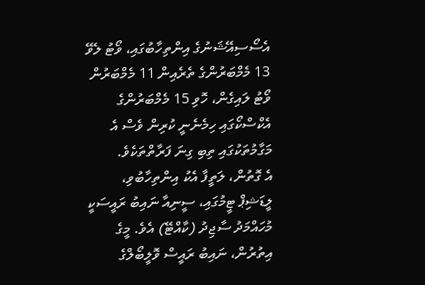އެސޯސިއޭޝަނުގެ އިންތިހާބުގައި، ވޯޓު ލެވޭ 13 މެމްބަރުންގެ ތެރެއިން 11 މެމްބަރުން ވޯޓު ލައިގެން، ހޮވި 15 މެމްބަރުންގެ އެކްސްކޯގައި ހިމެނެނީ ކުރިން ވެސް އެ މަގާމުތަކުގައި ތިބި ގިނަ ފަރާތްތަކެވެ.
އެ ގޮތުން، ލަތީފާ އެކު އިންތިހާބުވި، ލީޑަޝިޕް ޓީމުގައި، ސީނިއާ ނައިބު ރައީސަކީ މުހައްމަދު ސާޖިދު (ކާއްޓޭ) އެވެ. މީގެ އިތުރުން، ނައިބު ރައީސް ވޮލީބޯލްގެ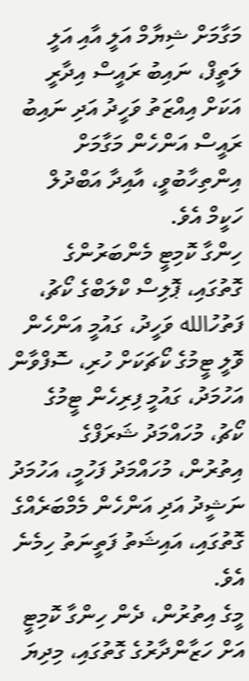މަގާމަށް ޝިޔާމް އަލީ އާއި އަލީ ލަތީފް، ނައިބު ރައީސް އިދާރީ އަކަށް އިއްޒަތު ވަހީދު އަދި ނައިބު ރައީސް އަންހެން މަގާމަށް އިންތިހާބުވީ، އާއިދާ އަބްދުލް ހަކީމް އެވެ.
ހިންގާ ކޮމިޓީ މެންބަރުންގެ ގޮތުގައި، ޕޮލިސް ކްލަބްގެ ކޯޗު، ފަތުހުالله ވަހީދު، ގައުމީ އަންހެން ވޮލީ ޓީމުގެ ކޯޗަކަށް ހުރި، ސޮފްވާން އަހުމަދު، ގައުމީ ފިރިހެން ޓީމުގެ ކޯޗު، މުހައްމަދު ޝަރަފްގެ އިތުރުން، މުހައްމަދު ފަހުމީ، އަހުމަދު ނަޝީދު އަދި އަންހެން މެމްބަރެއްގެ ގޮތުގައި، އައިޝަތު ފަތީނަތު ހިމެނެ އެވެ.
މީގެ އިތުރުން، ދެން ހިންގާ ކޮމިޓީ އަށް ހަޒާންދާރުގެ ގޮތުގައި، މިދިޔަ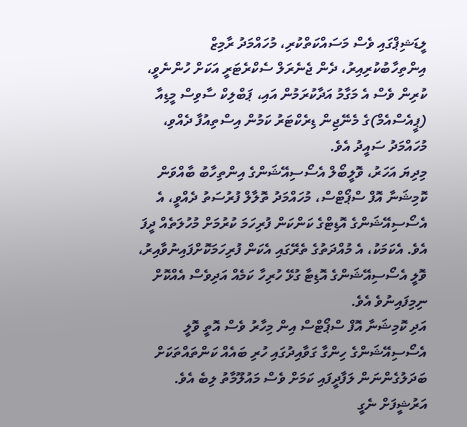ލީޑަޝިޕްގައި ވެސް މަސައްކަތްކުރި، މުހައްމަދު ރާމިޒް އިންތިހާބުކުރިއިރު، ދެން ޖެނެރަލް ސެކްރެޓަރީ އަކަށް ހުންނެވީ، ކުރިން ވެސް އެ މަގާމު އަދާކުރަމުން އައި، ޕަބްލިކް ސާވިސް މީޑިއާ (ޕީއެސްއެމް)ގެ މެނޭޖިން ޑިރެކްޓަރު ކަމުން އިސްތިއުފާ ދެއްވި، މުހައްމަދު ސައީދު އެވެ.
މިދިޔަ އަހަރު، ވޮލީބޯލް އެސޯސިއޭޝަންގެ އިންތިހާބު ބާއްވަން ކޮމިޝަނާ އޮފް ސްޕޯޓްސް، މުހައްމަދު ތޮލާލް ފުރުސަތު ދެއްވީ، އެ އެސޯސިއޭޝަންގެ އޮޑިޓްގެ ކަންކަން ފުރިހަމަ ކުރުމަށް މުހުލަތެއް ދީފަ އެވެ. އެކަމަކު، އެ މުއްދަތުގެ ތެރޭގައި އެކަން ފުރިހަމަކޮށްފައިނުވާއިރު، ވޮލީ އެސޯސިއޭޝަންގެ އޮޑިޓާ ގުޅޭ ހުރިހާ ކަމެއް އަދިވެސް އެއްކޮށް ނިމިފައިނުވެ އެވެ.
އަދި ކޮމިޝަނާ އޮފް ސްޕޯޓްސް އިން މިހާރު ވެސް އޮތީ ވޮލީ އެސޯސިއޭޝަންގެ ހިންގާ ގަވާއިދުގައި ހުރި ބައެއް ކަންތައްތަކަށް ބަދަލުގެންނަން ލަފާދީފައި ކަމަށް ވެސް މައުލޫމާތު ލިބެ އެވެ.
އަރުޝީފަށް ނެގީ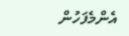އެންމެފަހުން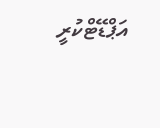އަޕްޑޭޓްކުރީ